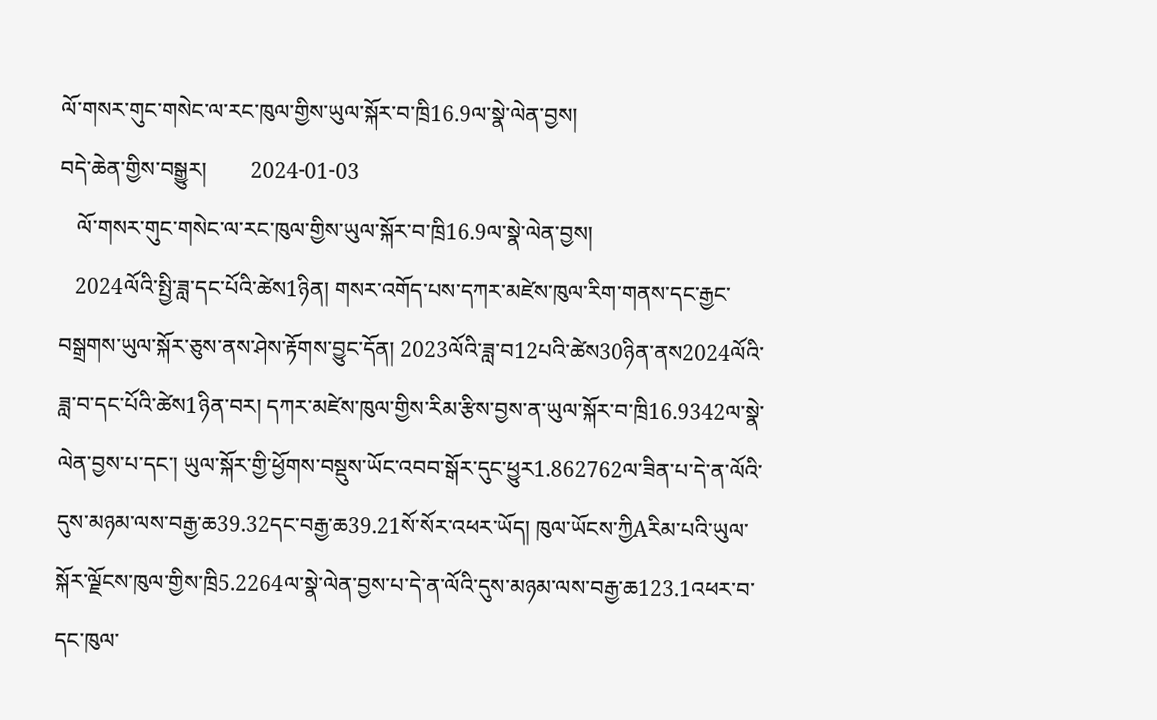ལོ་གསར་གུང་གསེང་ལ་རང་ཁུལ་གྱིས་ཡུལ་སྐོར་བ་ཁྲི16.9ལ་སྣེ་ལེན་བྱས།
བདེ་ཆེན་གྱིས་བསྒྱུར།        2024-01-03
   ལོ་གསར་གུང་གསེང་ལ་རང་ཁུལ་གྱིས་ཡུལ་སྐོར་བ་ཁྲི16.9ལ་སྣེ་ལེན་བྱས།
   2024ལོའི་སྤྱི་ཟླ་དང་པོའི་ཚེས1ཉིན། གསར་འགོད་པས་དཀར་མཛེས་ཁུལ་རིག་གནས་དང་རྒྱང་བསྒྲགས་ཡུལ་སྐོར་ཅུས་ནས་ཤེས་རྟོགས་བྱུང་དོན། 2023ལོའི་ཟླ་བ12པའི་ཚེས30ཉིན་ནས2024ལོའི་ཟླ་བ་དང་པོའི་ཚེས1ཉིན་བར། དཀར་མཛེས་ཁུལ་གྱིས་རིམ་རྩིས་བྱས་ན་ཡུལ་སྐོར་བ་ཁྲི16.9342ལ་སྣེ་ལེན་བྱས་པ་དང་། ཡུལ་སྐོར་གྱི་ཕྱོགས་བསྡུས་ཡོང་འབབ་སྒོར་དུང་ཕྱུར1.862762ལ་ཟིན་པ་དེ་ན་ལོའི་དུས་མཉམ་ལས་བརྒྱ་ཆ39.32དང་བརྒྱ་ཆ39.21སོ་སོར་འཕར་ཡོད། ཁུལ་ཡོངས་ཀྱིAརིམ་པའི་ཡུལ་སྐོར་ལྗོངས་ཁུལ་གྱིས་ཁྲི5.2264ལ་སྣེ་ལེན་བྱས་པ་དེ་ན་ལོའི་དུས་མཉམ་ལས་བརྒྱ་ཆ123.1འཕར་བ་དང་ཁུལ་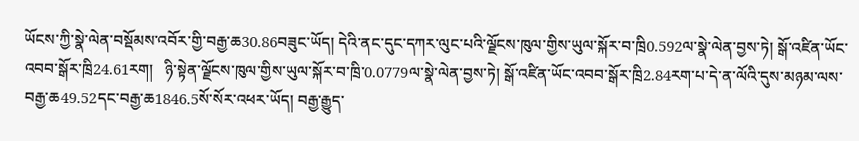ཡོངས་ཀྱི་སྣེ་ལེན་བསྡོམས་འབོར་གྱི་བརྒྱ་ཆ30.86བཟུང་ཡོད། དེའི་ནང་དུང་དཀར་ལུང་པའི་ལྗོངས་ཁུལ་གྱིས་ཡུལ་སྐོར་བ་ཁྲི0.592ལ་སྣེ་ལེན་བྱས་ཏེ། སྒོ་འཛིན་ཡོང་འབབ་སྒོར་ཁྲི24.61རག།   ཉི་སྟེན་ལྗོངས་ཁུལ་གྱིས་ཡུལ་སྐོར་བ་ཁྲི་0.0779ལ་སྣེ་ལེན་བྱས་ཏེ། སྒོ་འཛིན་ཡོང་འབབ་སྒོར་ཁྲི2.84རག་པ་དེ་ན་ལོའི་དུས་མཉམ་ལས་བརྒྱ་ཆ49.52དང་བརྒྱ་ཆ1846.5སོ་སོར་འཕར་ཡོད། བརྒྱ་རྒྱུད་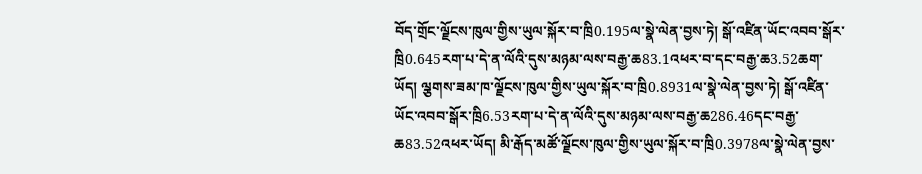བོད་གྲོང་ལྗོངས་ཁུལ་གྱིས་ཡུལ་སྐོར་བ་ཁྲི0.195ལ་སྣེ་ལེན་བྱས་ཏེ། སྒོ་འཛིན་ཡོང་འབབ་སྒོར་ཁྲི0.645རག་པ་དེ་ན་ལོའི་དུས་མཉམ་ལས་བརྒྱ་ཆ83.1འཕར་བ་དང་བརྒྱ་ཆ3.52ཆག་ཡོད། ལྕགས་ཟམ་ཁ་ལྗོངས་ཁུལ་གྱིས་ཡུལ་སྐོར་བ་ཁྲི0.8931ལ་སྣེ་ལེན་བྱས་ཏེ། སྒོ་འཛིན་ཡོང་འབབ་སྒོར་ཁྲི6.53རག་པ་དེ་ན་ལོའི་དུས་མཉམ་ལས་བརྒྱ་ཆ286.46དང་བརྒྱ་ཆ83.52འཕར་ཡོད། མི་རྒོད་མཚོ་ལྗོངས་ཁུལ་གྱིས་ཡུལ་སྐོར་བ་ཁྲི0.3978ལ་སྣེ་ལེན་བྱས་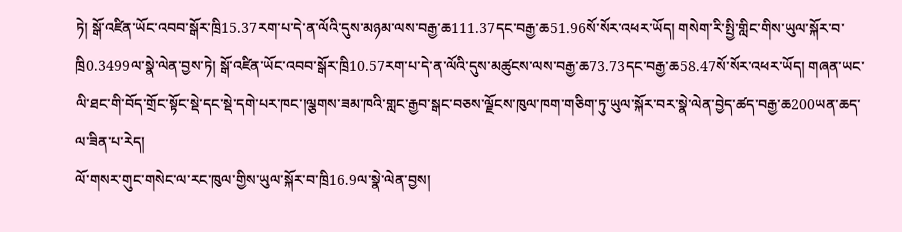ཏེ། སྒོ་འཛིན་ཡོང་འབབ་སྒོར་ཁྲི15.37རག་པ་དེ་ན་ལོའི་དུས་མཉམ་ལས་བརྒྱ་ཆ111.37དང་བརྒྱ་ཆ51.96སོ་སོར་འཕར་ཡོད། གསེག་རི་སྤྱི་གླིང་གིས་ཡུལ་སྐོར་བ་ཁྲི0.3499ལ་སྣེ་ལེན་བྱས་ཏེ། སྒོ་འཛིན་ཡོང་འབབ་སྒོར་ཁྲི10.57རག་པ་དེ་ན་ལོའི་དུས་མཚུངས་ལས་བརྒྱ་ཆ73.73དང་བརྒྱ་ཆ58.47སོ་སོར་འཕར་ཡོད། གཞན་ཡང་ལི་ཐང་གི་བོད་གྲོང་སྟོང་སྡེ་དང་སྡེ་དགེ་པར་ཁང་།ལྕགས་ཟམ་ཁའི་གླང་རྒྱབ་སྒང་བཅས་ལྗོངས་ཁུལ་ཁག་གཅིག་ཏུ་ཡུལ་སྐོར་བར་སྣེ་ལེན་བྱེད་ཚད་བརྒྱ་ཆ200ཡན་ཆད་ལ་ཟིན་པ་རེད།
ལོ་གསར་གུང་གསེང་ལ་རང་ཁུལ་གྱིས་ཡུལ་སྐོར་བ་ཁྲི16.9ལ་སྣེ་ལེན་བྱས།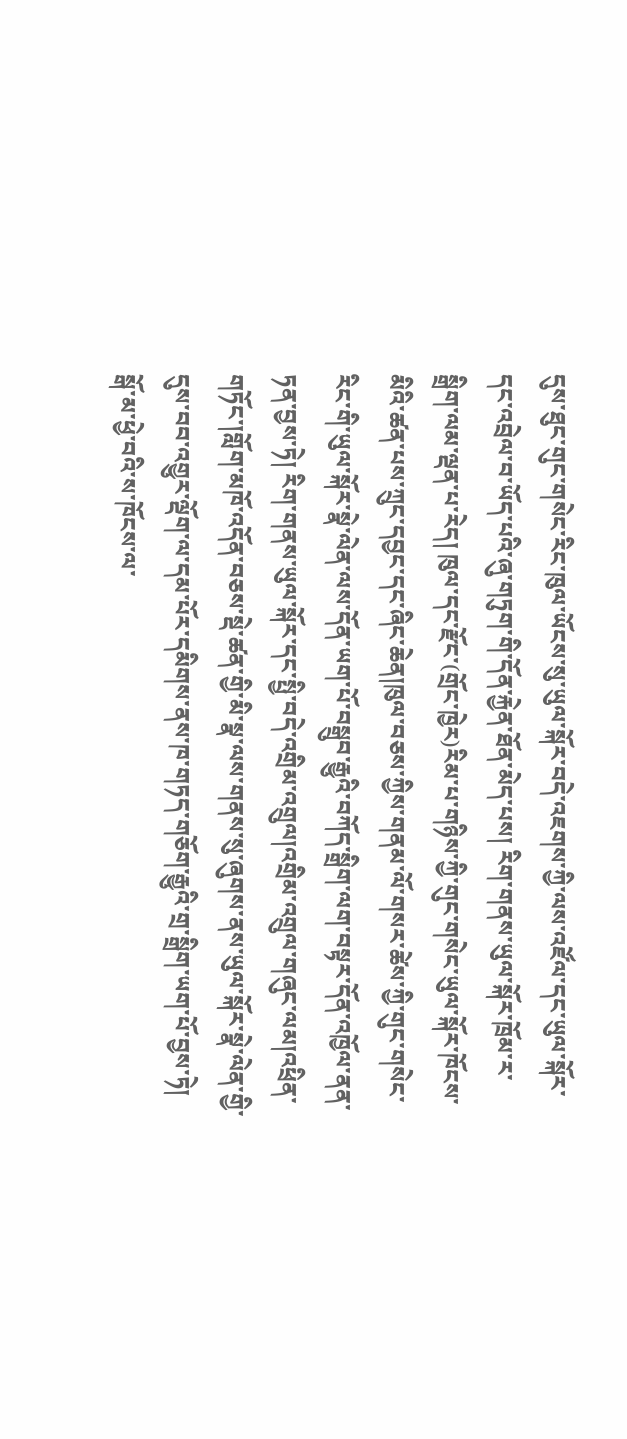དུས་ཐུང་གུང་གསེང་རིང་ཁུལ་ཡོངས་སུ་ཡུལ་སྐོར་བདེ་འཇགས་ཀྱི་ལས་འཛོལ་དང་ཡུལ་སྐོར་དང་འབྲེལ་བ་ཡོད་པའི་ཞུ་གཏུག་གི་དོན་རྐྱེན་ཐོན་མེད་པས། རིག་གནས་ཡུལ་སྐོར་ཁྲོམ་ར་སྒྲིག་ལམ་ལྡན་པ་རེད། ཁུལ་དང་རྫོང་(གྲོང་ཁྱེར)རིམ་པ་གཉིས་ཀྱི་གུང་གསེང་ཡུལ་སྐོར་ཁོངས་མིའི་ཚན་པས་ཀྲུང་དབྱང་དང་ཞིང་ཆེན།ཁུལ་བཅས་ཀྱིས་གནམ་ལོ་གསར་ཚེས་ཀྱི་གུང་གསེང་རིང་གི་ཡུལ་སྐོར་སྣེ་ལེན་ལས་དོན་ཡག་པོ་བསྒྲུབ་རྒྱུའི་བཀོད་སྒྲིག་ལག་བསྟར་དོན་འཁྱོལ་ནན་ཏན་བྱས་ཏེ། རིག་གནས་ཡུལ་སྐོར་དང་སྤྱི་བདེ་འགྲིམ་འགྲུལ།འགྲིམ་འགྲུལ་གཞུང་ལམ།འཕྲིན་གཏོང་།གློག་མཁོ་འདོན་བཅས་སྡེ་ཚན་གྱི་མི་སྣ་ལས་གནས་སུ་ཞུགས་ནས་ཡུལ་སྐོར་སྣེ་ལེན་གྱི་དུས་བབ་འགྱུར་ལྡོག་ལ་དམ་པོར་དམིགས་ནས་ཁ་གཏད་གཅོག་རྒྱུའི་གྲ་སྒྲིག་ཡག་པོ་བྱས་ཏེ། སྒོ་མ་ཕྱེ་བའི་ས་ཁོངས་ལ་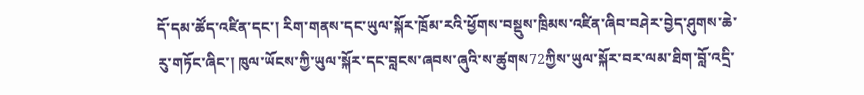དོ་དམ་ཚོད་འཛིན་དང་། རིག་གནས་དང་ཡུལ་སྐོར་ཁྲོམ་རའི་ཕྱོགས་བསྡུས་ཁྲིམས་འཛིན་ཞིབ་བཤེར་བྱེད་ཤུགས་ཆེ་རུ་གཏོང་ཞིང་། ཁུལ་ཡོངས་ཀྱི་ཡུལ་སྐོར་དང་བླངས་ཞབས་ཞུའི་ས་ཚུགས72ཀྱིས་ཡུལ་སྐོར་བར་ལམ་ཐིག་བློ་འདྲི་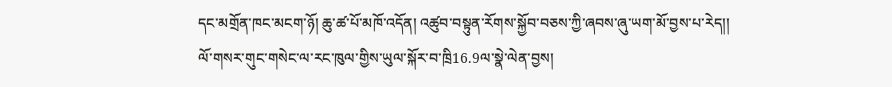དང་མགྲོན་ཁང་མངག་ཉོ། ཆུ་ཚ་པོ་མཁོ་འདོན། འཚུབ་བསྟུན་རོགས་སྐྱོབ་བཅས་ཀྱི་ཞབས་ཞུ་ཡག་མོ་བྱས་པ་རེད།།
ལོ་གསར་གུང་གསེང་ལ་རང་ཁུལ་གྱིས་ཡུལ་སྐོར་བ་ཁྲི16.9ལ་སྣེ་ལེན་བྱས།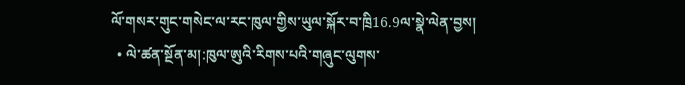ལོ་གསར་གུང་གསེང་ལ་རང་ཁུལ་གྱིས་ཡུལ་སྐོར་བ་ཁྲི16.9ལ་སྣེ་ལེན་བྱས།
  • ལེ་ཚན་སྔོན་མ།:ཁུལ་ཨུའི་རིགས་པའི་གཞུང་ལུགས་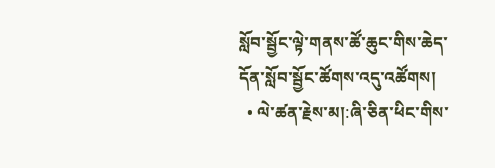སློབ་སྦྱོང་ལྟེ་གནས་ཚོ་ཆུང་གིས་ཆེད་དོན་སློབ་སྦྱོང་ཚོགས་འདུ་འཚོགས།
  • ལེ་ཚན་རྗེས་མ།:ཞི་ཅིན་ཕིང་གིས་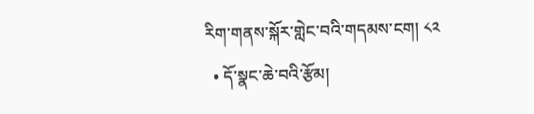རིག་གནས་སྐོར་གླེང་བའི་གདམས་ངག། ༨༢
  • དོ་སྣང་ཆེ་བའི་རྩོམ།